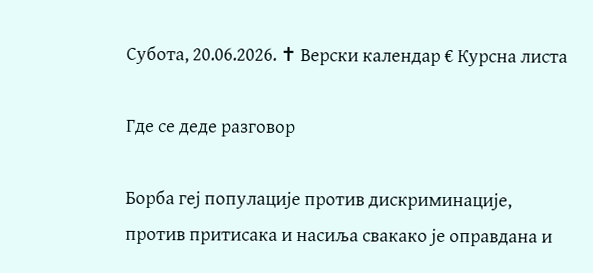Субота, 20.06.2026. ✝ Верски календар € Курсна листа

Где се деде разговор

Борба геј популације против дискриминације, против притисака и насиља свакако је оправдана и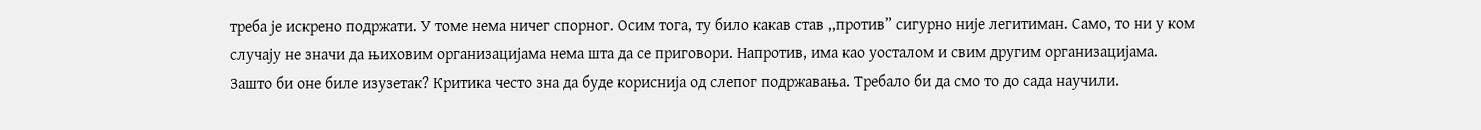треба је искрено подржати. У томе нема ничег спорног. Осим тога, ту било какав став ,,против” сигурно није легитиман. Само, то ни у ком случају не значи да њиховим организацијама нема шта да се приговори. Напротив, има као уосталом и свим другим организацијама. Зашто би оне биле изузетак? Критика често зна да буде кориснија од слепог подржавања. Требало би да смо то до сада научили.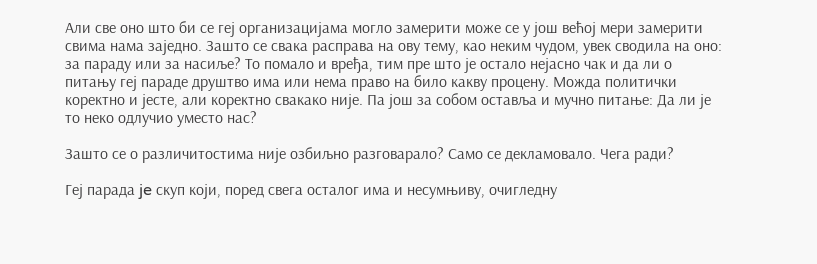Али све оно што би се геј организацијама могло замерити може се у још већој мери замерити свима нама заједно. Зашто се свака расправа на ову тему, као неким чудом, увек сводила на оно: за параду или за насиље? То помало и вређа, тим пре што је остало нејасно чак и да ли о питању геј параде друштво има или нема право на било какву процену. Можда политички коректно и јесте, али коректно свакако није. Па још за собом оставља и мучно питање: Да ли је то неко одлучио уместо нас?

Зашто се о различитостима није озбиљно разговарало? Само се декламовало. Чега ради?

Геј парада je скуп који, поред свега осталог има и несумњиву, очигледну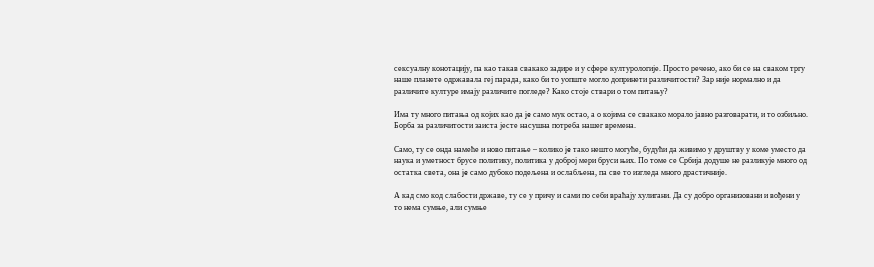сексуалну конотацију, па као такав свакако задире и у сфере културологије. Просто речено, ако би се на сваком тргу наше планете одржавала геј парада, како би то уопште могло допринети различитости? Зар није нормално и да различите културе имају различите погледе? Како стоје ствари о том питању?

Има ту много питања од којих као да je само мук остао, а о којима се свакако морало јавно разговарати, и то озбиљно. Борба за различитости заиста јесте насушна потреба нашег времена.

Само, ту се онда намеће и ново питање – колико je тако нешто могуће, будући да живимо у друштву у коме уместо да наука и уметност брусе политику, политика у доброј мери бруси њих. По томе се Србија додуше не разликује много од остатка света, она je само дубоко подељена и ослабљена, па све то изгледа много драстичније.

А кад смо код слабости државе, ту се у причу и сами по себи враћају хулигани. Да су добро организовани и вођени у то нема сумње, али сумње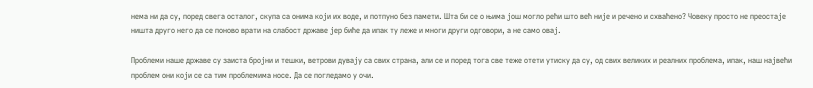нема ни да су, поред свега осталог, скупа са онима који их воде, и потпуно без памети. Шта би се о њима још могло рећи што већ није и речено и схваћено? Човеку просто не преостаје ништа друго него да се поново врати на слабост државе јер биће да ипак ту леже и многи други одговори, а не само овај.

Проблеми наше државе су заиста бројни и тешки, ветрови дувају са свих страна, али се и поред тога све теже отети утиску да су, од свих великих и реалних проблема, ипак, наш највећи проблем они који се са тим проблемима носе. Да се погледамо у очи.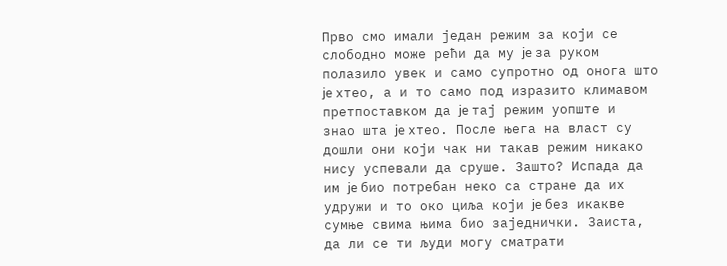Прво смо имали један режим за који се слободно може рећи да му je за руком полазило увек и само супротно од онога што je хтео, а и то само под изразито климавом претпоставком да je тај режим уопште и знао шта je хтео. После њега на власт су дошли они који чак ни такав режим никако нису успевали да сруше. Зашто? Испада да им je био потребан неко са стране да их удружи и то око циља који je без икакве сумње свима њима био заједнички. Заиста, да ли се ти људи могу сматрати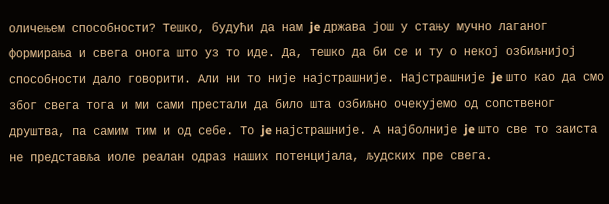оличењем способности? Тешко, будући да нам je држава још у стању мучно лаганог формирања и свега онога што уз то иде. Да, тешко да би се и ту о некој озбиљнијој способности дало говорити. Али ни то није најстрашније. Најстрашније je што као да смо због свега тога и ми сами престали да било шта озбиљно очекујемо од сопственог друштва, па самим тим и од себе. То je најстрашније. А најболније je што све то заиста не представља иоле реалан одраз наших потенцијала, људских пре свега.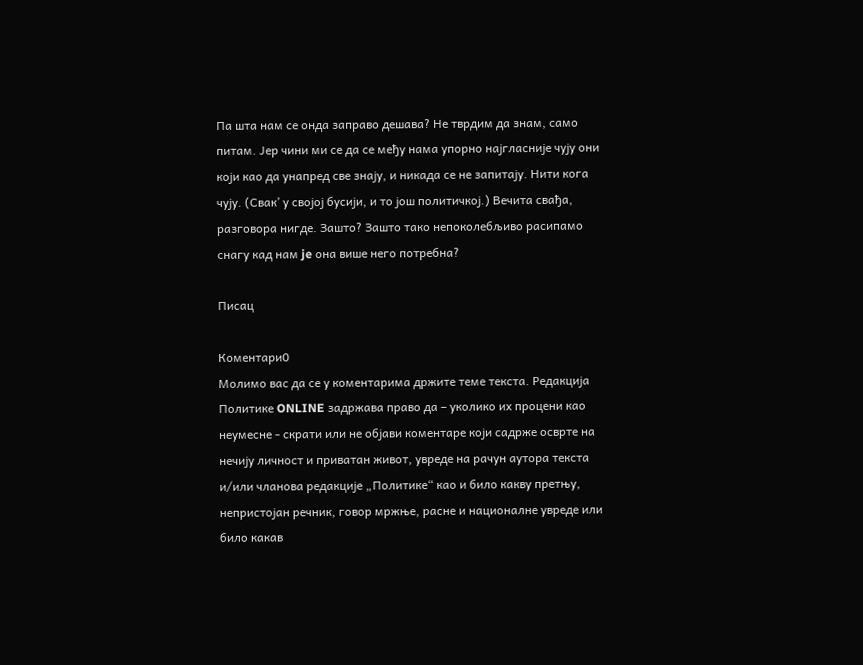Па шта нам се онда заправо дешава? Не тврдим да знам, само питам. Јер чини ми се да се међу нама упорно најгласније чују они који као да унапред све знају, и никада се не запитају. Нити кога чују. (Свак’ у својој бусији, и то још политичкој.) Вечита свађа, разговора нигде. Зашто? Зашто тако непоколебљиво расипамо снагу кад нам je она више него потребна?

Писац

Коментари0
Молимо вас да се у коментарима држите теме текста. Редакција Политике ONLINE задржава право да – уколико их процени као неумесне - скрати или не објави коментаре који садрже осврте на нечију личност и приватан живот, увреде на рачун аутора текста и/или чланова редакције „Политике“ као и било какву претњу, непристојан речник, говор мржње, расне и националне увреде или било какав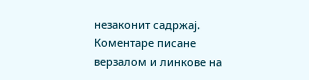незаконит садржај. Коментаре писане верзалом и линкове на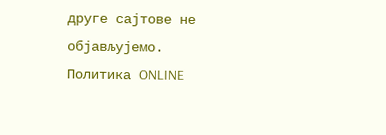друге сајтове не објављујемо. Политика ONLINE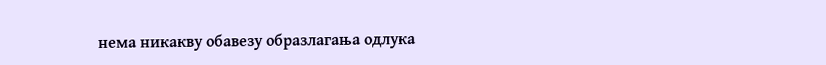нема никакву обавезу образлагања одлука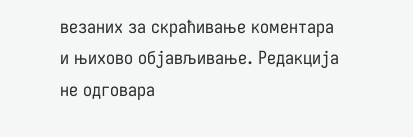везаних за скраћивање коментара и њихово објављивање. Редакција не одговара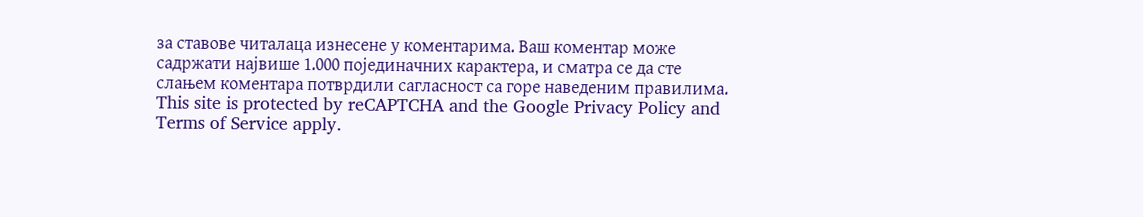за ставове читалаца изнесене у коментарима. Ваш коментар може садржати највише 1.000 појединачних карактера, и сматра се да сте слањем коментара потврдили сагласност са горе наведеним правилима.
This site is protected by reCAPTCHA and the Google Privacy Policy and Terms of Service apply.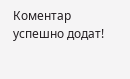Комeнтар успeшно додат!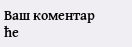Ваш комeнтар ћe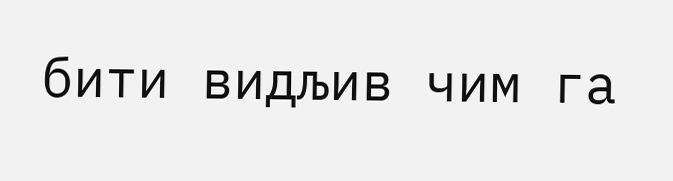бити видљив чим га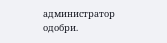администратор одобри.